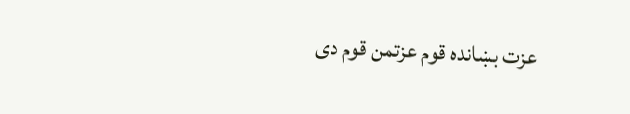عزت بښانده قوم عزتمن قوم دی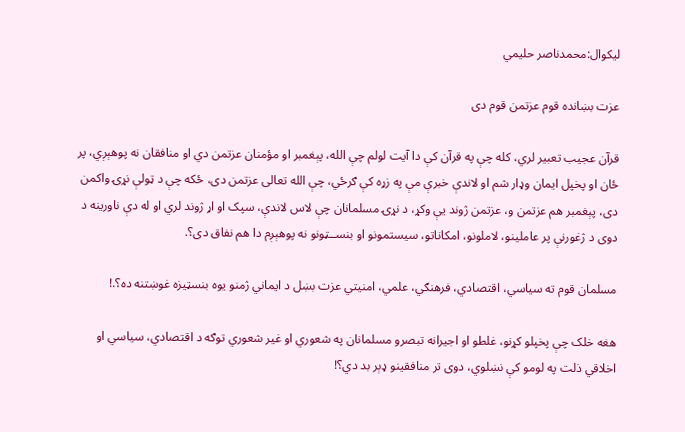لیکوال:محمدناصر حلیمي

عزت بښانده قوم عزتمن قوم دی

قرآن عجیب تعبیر لري، کله چې په قرآن کې دا آیت لولم چې الله، پېغمبر او مؤمنان عزتمن دي او منافقان نه پوهېږي، پر ځان او پخپل ایمان وډار شم او لاندې خبرې مې په زړه کې ګرځي، چې الله تعالی عزتمن دی، ځکه چې د ټولې نړۍ واکمن دی، پېغمبر هم عزتمن و، عزتمن ژوند یې وکړ، د نړۍ مسلمانان چې لاس لاندې، سپک او اړ ژوند لري او له دې ناورینه د دوی د ژغورنې پر عاملینو، لاملونو، امكاناتو، سيستمونو او بنســټونو نه پوهېږم دا هم نفاق دی؟.

مسلمان قوم ته سیاسي، اقتصادي، فرهنګي، علمي، امنیتي عزت بښل د ایماني ژمنو یوه بنسټیزه غوښتنه ده؟.!

هغه خلک چې پخپلو کړنو، غلطو او اجیرانه تبصرو مسلمانان په شعوري او غیر شعوري توګه د اقتصادي، سياسي او اخلاقي ذلت په لومو کې نښلوي، دوی تر منافقینو ډېر بد دي؟!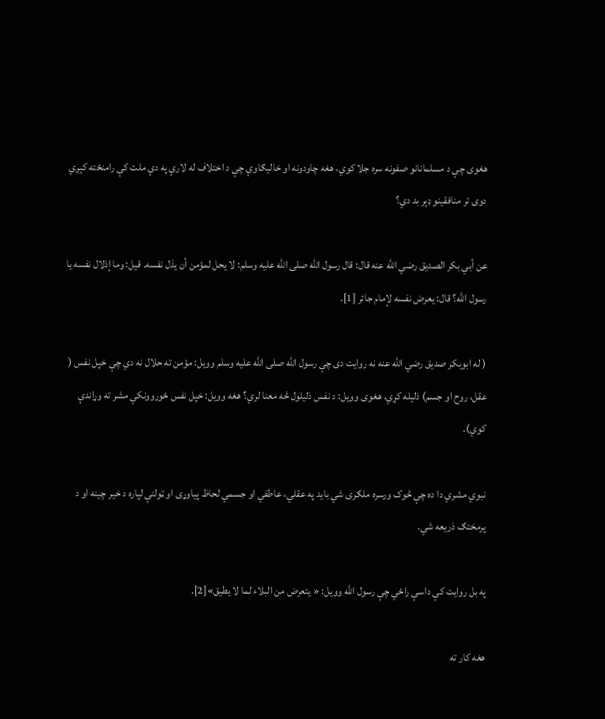هغوی چې د مسلمانانو صفونه سره جلا کوي، هغه چاودونه او خالیګاوې چې د اختلاف له لارې په دې ملت کې رامنځته کېږي دوی تر منافقینو ډېر بد دي؟

عن أبي بكر الصديق رضي الله عنه قال: قال رسول الله صلى الله عليه وسلم: لا يحل لمؤمن أن يذل نفسه. قيل: وما إذلال نفسه يا رسول الله؟ قال: يعرض نفسه لإمام جائر [1].

( له ابوبکر صدیق رضي الله عنه نه روایت دی چې رسول الله صلی الله علیه وسلم وویل: مؤمن ته حلال نه دي چې خپل نفس ( عقل، روح او جسم) ذلیله کړي، هغوی وویل: د نفس ذلیلول څه معنا لري؟ هغه وویل: خپل نفس ځوروونکي مشر ته وړاندې کوي).

نبوي مشري دا ده چې څوک ورسره ملګری شي باید په عقلي، عاطفي او جسمي لحاظ پیاوړی او ټولنې لپاره د خیر چینه او د پرمختګ ذریعه شي.

په بل روایت کې داسې راځي چې رسول الله وویل: « يتعرض من البلاء لما لا يطيق»[2].

هغه کار ته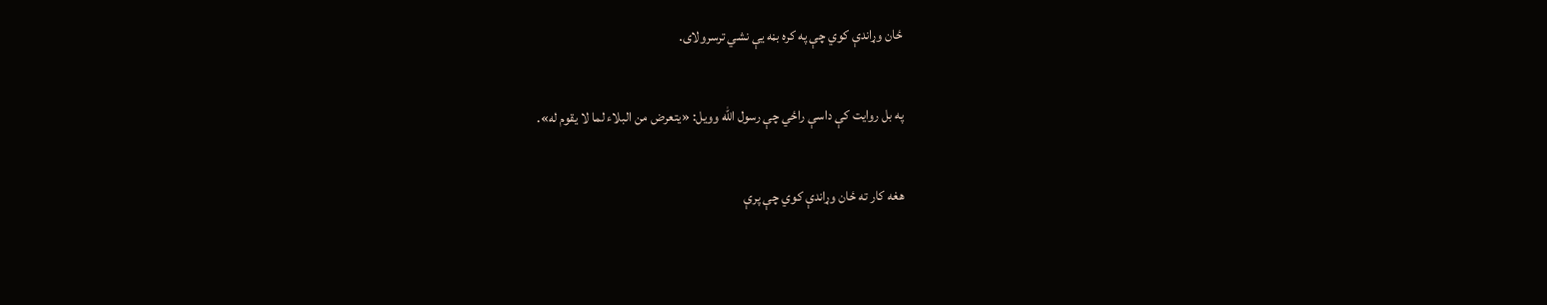ځان وړاندې کوي چې په کره بڼه یې نشي ترسرولای.

په بل روایت کې داسې راځي چې رسول الله وویل: «يتعرض من البلاء لما لا يقوم له».

هغه کار ته ځان وړاندې کوي چې پرې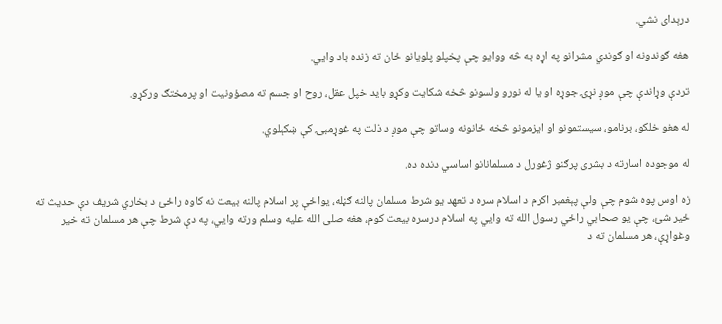درېدای نشي.

هغه ګوندونه او ګوندي مشرانو په اړه به څه ووایو چې پخپلو پلویانو ځان ته زنده باد وايي.

تردې وړاندې چې موږ نړۍ جوړه او یا له نورو ولسونو څخه شکایت وکړو باید خپل عقل، روح او جسم ته مصؤونیت او پرمختګ ورکړو.

له هغو خلکو، برنامو، سیستمونو او ایزمونو څخه ځانونه وساتو چې موږ د ذلت په غوړمبۍ کې ښکېلوي.

له موجوده اسارته د بشری پرګنو ژغورل د مسلمانانو اساسي دنده ده.

زه اوس پوه شوم چې ولې پېغمبر اکرم د اسلام سره د تعهد یو شرط مسلمان پالنه ګڼله، يواځې پر اسلام پالنه بيعت نه کاوه راځئ د بخاري شریف دې حدیث ته ځیر شئ، چې یو صحابي راځي رسول الله ته وايي په اسلام درسره بیعت کوم، هغه صلی الله علیه وسلم ورته وايي، په دې شرط چې هر مسلمان ته خیر وغواړې، هر مسلمان ته د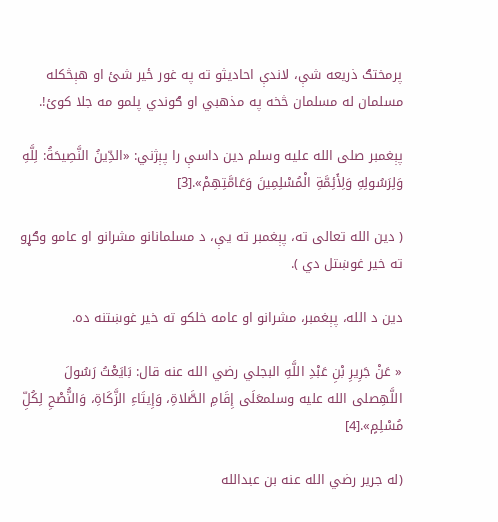پرمختګ ذریعه شې، لاندې احادیثو ته په غور ځير شئ او هېڅکله مسلمان له مسلمان څخه په مذهبي او ګوندي پلمو مه جلا کوئ!.

پېغمبر صلى الله عليه وسلم دین داسې را پېژني: «الدِّينُ النَّصِيحَةُ: لِلَّهِ وَلِرَسُولِهِ وَلِأَئِمَّةِ الْمُسْلِمِينَ وَعَامَّتِهِمْ».[3]

( دین الله تعالی ته، پېغمبر ته یې، د مسلمانانو مشرانو او عامو وګړو ته خیر غوښتل دي ).

دين د الله، پېغمبر، مشرانو او عامه خلکو ته خير غوښتنه ده.

« عَنْ جَرِيرِ بْنِ عَبْدِ اللَّهِ البجلي رضي الله عنه قال: بَايَعْتُ رَسُولَ اللَّهِصلى الله عليه وسلمعَلَى إِقَامِ الصَّلاةِ، وَإِيتَاءِ الزَّكَاةِ، وَالنُّصْحِ لِكُلِّ مُسْلِمٍ».[4]

(له جرير رضي الله عنه بن عبدالله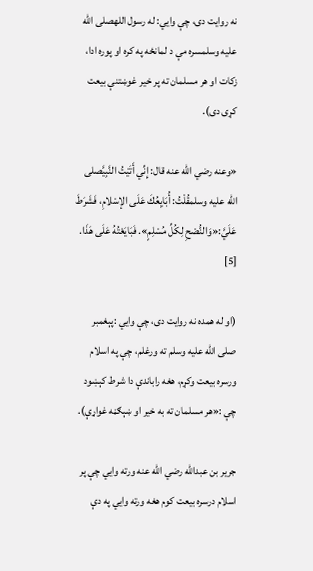نه روايت دى، چې وايي: له رسول اللهصلى الله عليه وسلمسره مې د لمانځه په کره او پوره ادا، زکات او هر مسلمان ته پر خیر غوښتنې بيعت کړی دی).

«وعنه رضي الله عنه قال: إِنِّي أَتَيْتُ النَّبِيَّصلى الله عليه وسلمقُلْتُ: أُبَايِعُكَ عَلَى الإسْلامِ، فَشَرَطَ عَلَيَّ:«وَالنُّصْحِ لِكُلِّ مُسْلِمٍ». فَبَايَعْتُهُ عَلَى هَذَا. [5]

(او له همده نه روايت دى، چې وايي :پېغمبر صلی الله علیه وسلم ته ورغلم، چې په اسلام ورسره بيعت وکړم، هغه راباندې دا شرط کېښود چې :«هر مسلمان ته به خیر او ښېګڼه غواړې).

جرير بن عبدالله رضي الله عنه ورته وايي چې پر اسلام درسره بیعت کوم هغه ورته وايي په دې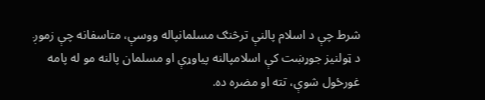شرط چې د اسلام پالنې ترڅنګ مسلمانپاله ووسې، متاسفانه چې زموږ د ټولنیز جوړښت کې اسلامپالنه پیاوړې او مسلمان پالنه مو له پامه غورځول شوې، تته او مضره ده.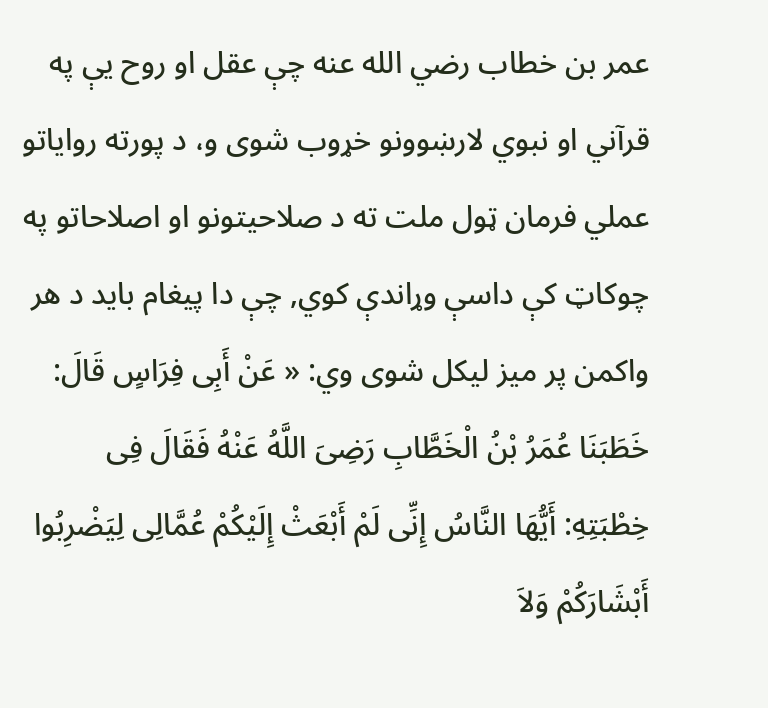عمر بن خطاب رضي الله عنه چې عقل او روح يې په قرآني او نبوي لارښوونو خړوب شوی و، د پورته روایاتو عملي فرمان ټول ملت ته د صلاحیتونو او اصلاحاتو په چوکاټ کې داسې وړاندې کوي, چې دا پيغام باید د هر واکمن پر میز لیکل شوی وي: « عَنْ أَبِى فِرَاسٍ قَالَ: خَطَبَنَا عُمَرُ بْنُ الْخَطَّابِ رَضِىَ اللَّهُ عَنْهُ فَقَالَ فِى خِطْبَتِهِ: أَيُّهَا النَّاسُ إِنِّى لَمْ أَبْعَثْ إِلَيْكُمْ عُمَّالِى لِيَضْرِبُوا أَبْشَارَكُمْ وَلاَ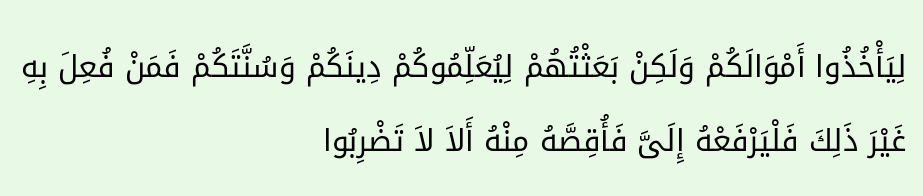لِيَأْخُذُوا أَمْوَالَكُمْ وَلَكِنْ بَعَثْتُهُمْ لِيُعَلِّمُوكُمْ دِينَكُمْ وَسُنَّتَكُمْ فَمَنْ فُعِلَ بِهِ غَيْرَ ذَلِكَ فَلْيَرْفَعْهُ إِلَىَّ فَأُقِصَّهُ مِنْهُ أَلاَ لاَ تَضْرِبُوا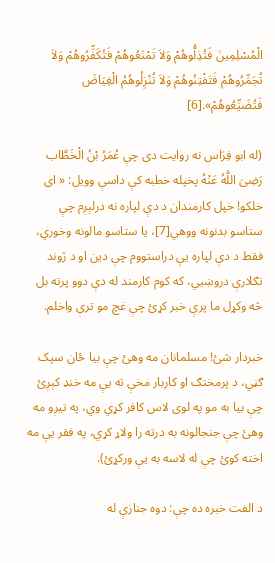الْمُسْلِمِينَ فَتُذِلُّوهُمْ وَلاَ تَمْنَعُوهُمْ فَتُكَفِّرُوهُمْ وَلاَ تُجَمِّرُوهُمْ فَتَفْتِنُوهُمْ وَلاَ تُنْزِلُوهُمُ الْغِيَاضَ فَتُضَيِّعُوهُمْ».[6]

(له ابو فِرَاس نه روایت دی چې عُمَرُ بْنُ الْخَطَّاب رَضِىَ اللَّهُ عَنْهُ پخپله خطبه کې داسې وویل: « ای خلکو! خپل کارمندان د دې لپاره نه درلېږم چې ستاسو بدنونه ووهي[7]، یا ستاسو مالونه وخوري، فقط د دې لپاره یې دراستووم چې دین او د ژوند تګلارې دروښيي، که کوم کارمند له دې دوو پرته بل څه وکړل ما پرې خبر کړئ چې غچ مو ترې واخلم.

خبردار شئ! مسلمانان مه وهئ چې بیا ځان سپک ګڼي، د پرمختګ او کاربار مخې ته يې مه خنډ کېږئ چې بیا به مو په لوی لاس کافر کړي وي، په تیږو مه وهئ چې جنجالونه به درته را ولاړ کړي، په فقر یې مه اخته کوئ چې له لاسه به یې ورکړئ).

د الفت خبره ده چې: دوه جنازې له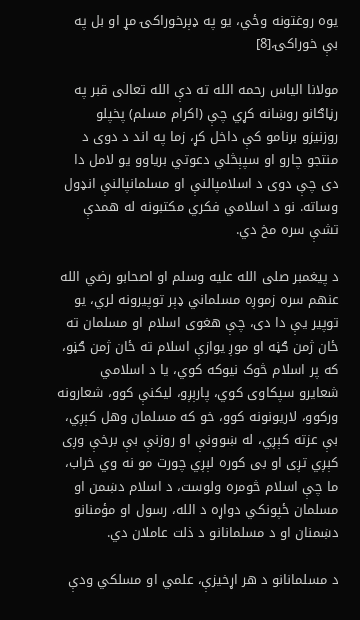یوه روغتونه وځي، یو په ډېرخوراکۍ مړ او بل په بې خوراکۍ.[8]

مولانا الیاس رحمه الله ته دې الله تعالی قبر په رڼاګانو روښانه کړي چې (اکرام مسلم) پخپلو روزنیزو برنامو کې داخل کړ، زما په اند د دوی د منتجو چارو او سپېڅلي دعوتي بریاوو یو لامل دا دی چې دوی د اسلامپالنې او مسلمانپالنې انډول وساته. نو د اسلامي فکري مکتبونه له همدې تشې سره مخ دي.

د پيغمبر صلى الله عليه وسلم او اصحابو رضي الله عنهم سره زموږه مسلماني ډېر توپيرونه لري، يو توپير يې دا دى، چې هغوى اسلام او مسلمان ته ځان ژمن ګڼه او موږ يوازې اسلام ته ځان ژمن ګڼو، که پر اسلام څوک نيوکه کوي، يا د اسلامي شعايرو سپکاوى کوي، پارېږو، ليکنې کوو، شعارونه ورکوو، لاريونونه کوو، خو که مسلمان وهل کېږي، بې عزته کېږي، له ښوونې او روزنې بې برخې وږی کېږي تږی او بی کوره لېږي چورت مو نه وي خراب، ما چې اسلام څومره ولوست، د اسلام دښمن او مسلمان ځپونکي دواړه د الله، رسول او مؤمنانو دښمنان او د مسلمانانو د ذلت عاملان دي.

د مسلمانانو د هر اړخيزې، علمي او مسلکي ودې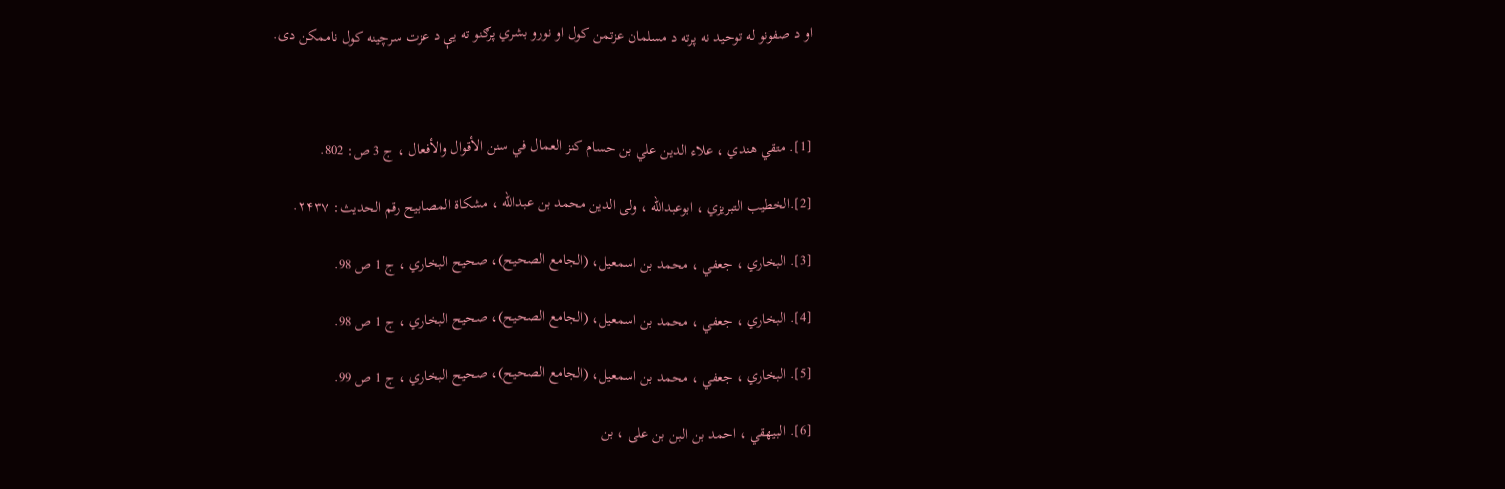او د صفونو له توحید نه پرته د مسلمان عزتمن کول او نورو بشري پرګنو ته يې د عزت سرچینه کول ناممکن دی.



[1]. متقي هندي ، علاء الدین علي بن حسام كنز العمال في سنن الأقوال والأفعال ، ج 3 ص: 802.

[2].الخطیب التبریزي ، ابوعبدالله ، ولی الدین محمد بن عبدالله ، مشکاة المصابیح رقم الحدیث: ۲۴۳۷.

[3]. البخاري ، جعفي ، محمد بن اسمعيل، (الجامع الصحيح)، صحيح البخاري ، ج 1 ص 98.

[4]. البخاري ، جعفي ، محمد بن اسمعيل، (الجامع الصحيح)، صحيح البخاري ، ج 1 ص 98.

[5]. البخاري ، جعفي ، محمد بن اسمعيل، (الجامع الصحيح)، صحيح البخاري ، ج 1 ص 99.

[6]. البيهقي ، احمد بن البن بن على ، بن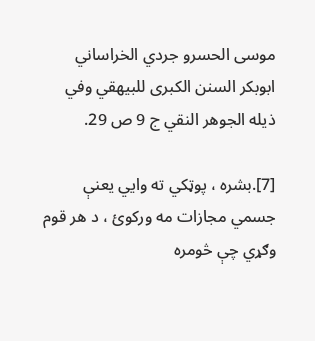موسى الحسرو جردي الخراساني ابوبکر السنن الكبرى للبيهقي وفي ذيله الجوهر النقي ج 9 ص 29.

[7].بشره ، پوټکي ته وايي یعنې جسمي مجازات مه ورکوئ ، د هر قوم وګړي چې څومره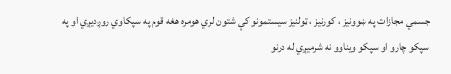جسمي مجازات په ښوونیز ، کورنیز ، ټولنیز سیستمونو کې شتون لري هومره هغه قوم په سپکاوي روږدیږي او په سپکو چارو او سپکو ویناوو نه شرمیږي له درنو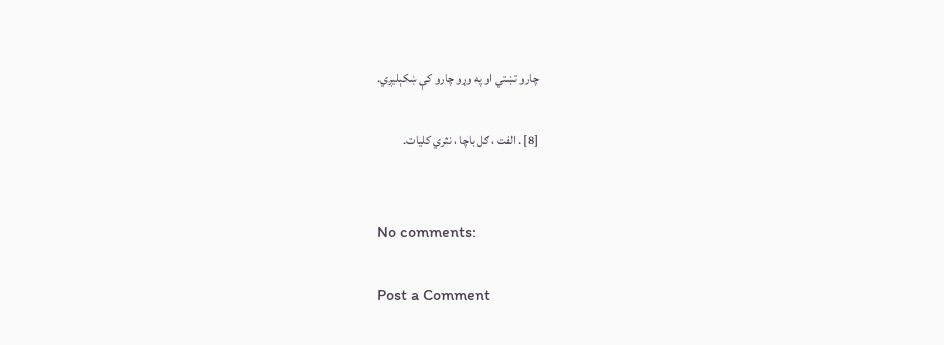چارو تښتي او په وړو چارو کې ښکېلیږي.

[8] . الفت ، ګل باچا ، نثري کلیات.


No comments:

Post a Comment